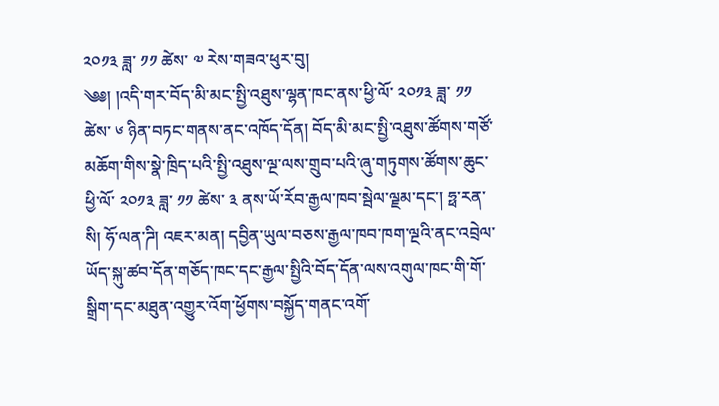༢༠༡༣ ཟླ་ ༡༡ ཚེས་ ༧ རེས་གཟའ་ཕུར་བུ།
༄༅། །འདི་གར་བོད་མི་མང་སྤྱི་འཐུས་ལྷན་ཁང་ནས་ཕྱི་ལོ་ ༢༠༡༣ ཟླ་ ༡༡ ཚེས་ ༦ ཉིན་བཏང་གནས་ནང་འཁོད་དོན། བོད་མི་མང་སྤྱི་འཐུས་ཚོགས་གཙོ་མཆོག་གིས་སྣེ་ཁྲིད་པའི་སྤྱི་འཐུས་ལྔ་ལས་གྲུབ་པའི་ཞུ་གཏུགས་ཚོགས་ཆུང་ཕྱི་ལོ་ ༢༠༡༣ ཟླ་ ༡༡ ཚེས་ ༣ ནས་ཡོ་རོབ་རྒྱལ་ཁབ་སྦེལ་ལྗམ་དང་། ཧྥ་རན་སི། ཧོ་ལན་ཌི། འཇར་མན། དབྱིན་ཡུལ་བཅས་རྒྱལ་ཁབ་ཁག་ལྔའི་ནང་འབྲེལ་ཡོད་སྐུ་ཚབ་དོན་གཅོད་ཁང་དང་རྒྱལ་སྤྱིའི་བོད་དོན་ལས་འགུལ་ཁང་གི་གོ་སྒྲིག་དང་མཐུན་འགྱུར་འོག་ཕྱོགས་བསྐྱོད་གནང་འགོ་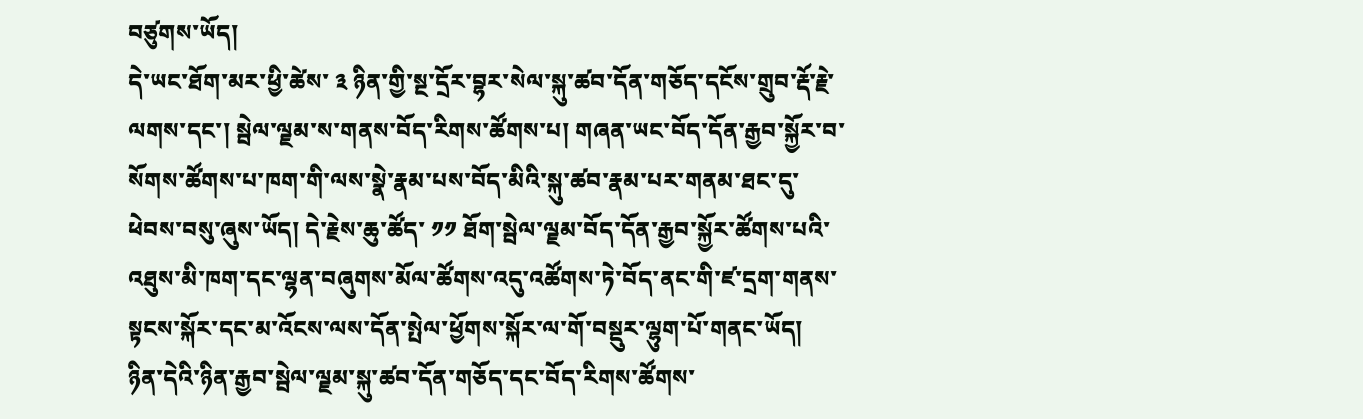བཙུགས་ཡོད།
དེ་ཡང་ཐོག་མར་ཕྱི་ཚེས་ ༣ ཉིན་གྱི་སྔ་དྲོར་བྷར་སེལ་སྐུ་ཚབ་དོན་གཅོད་དངོས་གྲུབ་རྡོ་རྗེ་ལགས་དང་། སྦེལ་ལྗམ་ས་གནས་བོད་རིགས་ཚོགས་པ། གཞན་ཡང་བོད་དོན་རྒྱབ་སྐྱོར་བ་སོགས་ཚོགས་པ་ཁག་གི་ལས་སྣེ་རྣམ་པས་བོད་མིའི་སྐུ་ཚབ་རྣམ་པར་གནམ་ཐང་དུ་ཕེབས་བསུ་ཞུས་ཡོད། དེ་རྗེས་ཆུ་ཚོད་ ༡༡ ཐོག་སྦེལ་ལྗམ་བོད་དོན་རྒྱབ་སྐྱོར་ཚོགས་པའི་འཐུས་མི་ཁག་དང་ལྷན་བཞུགས་མོལ་ཚོགས་འདུ་འཚོགས་ཏེ་བོད་ནང་གི་ཛ་དྲག་གནས་སྟངས་སྐོར་དང་མ་འོངས་ལས་དོན་སྤེལ་ཕྱོགས་སྐོར་ལ་གོ་བསྡུར་ལྷུག་པོ་གནང་ཡོད།
ཉིན་དེའི་ཉིན་རྒྱབ་སྦེལ་ལྗམ་སྐུ་ཚབ་དོན་གཅོད་དང་བོད་རིགས་ཚོགས་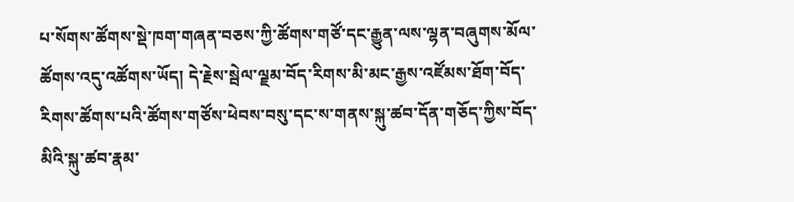པ་སོགས་ཚོགས་སྡེ་ཁག་གཞན་བཅས་ཀྱི་ཚོགས་གཙོ་དང་རྒྱུན་ལས་ལྷན་བཞུགས་མོལ་ཚོགས་འདུ་འཚོགས་ཡོད། དེ་རྗེས་སྦེལ་ལྗམ་བོད་རིགས་མི་མང་རྒྱས་འཛོམས་ཐོག་བོད་རིགས་ཚོགས་པའི་ཚོགས་གཙོས་ཕེབས་བསུ་དང་ས་གནས་སྐུ་ཚབ་དོན་གཅོད་ཀྱིས་བོད་མིའི་སྐུ་ཚབ་རྣམ་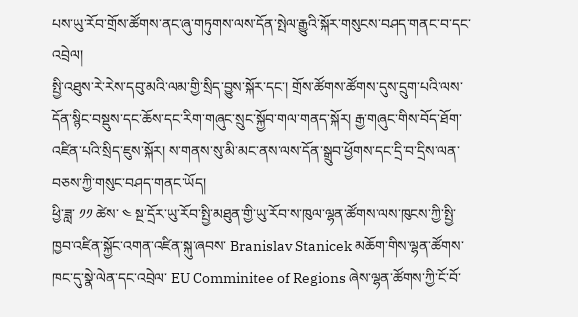པས་ཡུ་རོབ་གྲོས་ཚོགས་ནང་ཞུ་གཏུགས་ལས་དོན་སྤེལ་རྒྱུའི་སྐོར་གསུངས་བཤད་གནང་བ་དང་འབྲེལ།
སྤྱི་འཐུས་རེ་རེས་དབུ་མའི་ལམ་གྱི་སྲིད་བྱུས་སྐོར་དང་། གྲོས་ཚོགས་ཚོགས་དུས་དྲུག་པའི་ལས་དོན་སྙིང་བསྡུས་དང་ཆོས་དང་རིག་གཞུང་སྲུང་སྐྱོབ་གལ་གནད་སྐོར། རྒྱ་གཞུང་གིས་བོད་ཐོག་འཛིན་པའི་སྲིད་ཇུས་སྐོར། ས་གནས་སུ་མི་མང་ནས་ལས་དོན་སྒྲུབ་ཕྱོགས་དང་དྲི་བ་དྲིས་ལན་བཅས་ཀྱི་གསུང་བཤད་གནང་ཡོད།
ཕྱི་ཟླ་ ༡༡ ཚེས་ ༤ སྔ་དྲོར་ཡུ་རོབ་སྤྱི་མཐུན་གྱི་ཡུ་རོབ་ས་ཁུལ་ལྷན་ཚོགས་ལས་ཁུངས་ཀྱི་སྤྱི་ཁྱབ་འཛིན་སྐྱོང་འགན་འཛིན་སྐུ་ཞབས་ Branislav Stanicek མཆོག་གིས་ལྷན་ཚོགས་ཁང་དུ་སྣེ་ལེན་དང་འབྲེལ་ EU Comminitee of Regions ཞེས་ལྷན་ཚོགས་ཀྱི་ངོ་བོ་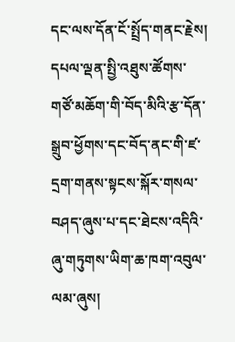དང་ལས་དོན་ངོ་སྤྲོད་གནང་རྗེས། དཔལ་ལྡན་སྤྱི་འཐུས་ཚོགས་གཙོ་མཆོག་གི་བོད་མིའི་རྩ་དོན་སྒྲུབ་ཕྱོགས་དང་བོད་ནང་གི་ཛ་དྲག་གནས་སྟངས་སྐོར་གསལ་བཤད་ཞུས་པ་དང་ཐེངས་འདིའི་ཞུ་གཏུགས་ཡིག་ཆ་ཁག་འབུལ་ལམ་ཞུས།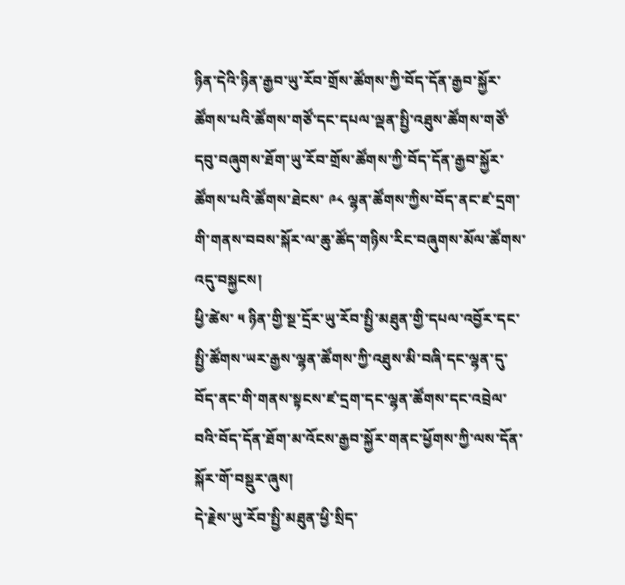ཉིན་དེའི་ཉིན་རྒྱབ་ཡུ་རོབ་གྲོས་ཚོགས་ཀྱི་བོད་དོན་རྒྱབ་སྐྱོར་ཚོགས་པའི་ཚོགས་གཙོ་དང་དཔལ་ལྡན་སྤྱི་འཐུས་ཚོགས་གཙོ་དབུ་བཞུགས་ཐོག་ཡུ་རོབ་གྲོས་ཚོགས་ཀྱི་བོད་དོན་རྒྱབ་སྐྱོར་ཚོགས་པའི་ཚོགས་ཐེངས་ ༩༨ ལྷན་ཚོགས་ཀྱིས་བོད་ནང་ཛ་དྲག་གི་གནས་བབས་སྐོར་ལ་ཆུ་ཚོད་གཉིས་རིང་བཞུགས་མོལ་ཚོགས་འདུ་བསྐྱངས།
ཕྱི་ཚེས་ ༥ ཉིན་གྱི་སྔ་དྲོར་ཡུ་རོབ་སྤྱི་མཐུན་གྱི་དཔལ་འབྱོར་དང་སྤྱི་ཚོགས་ཡར་རྒྱས་ལྷན་ཚོགས་ཀྱི་འཐུས་མི་བཞི་དང་ལྷན་དུ་བོད་ནང་གི་གནས་སྟངས་ཛ་དྲག་དང་ལྷན་ཚོགས་དང་འབྲེལ་བའི་བོད་དོན་ཐོག་མ་འོངས་རྒྱབ་སྐྱོར་གནང་ཕྱོགས་ཀྱི་ལས་དོན་སྐོར་གོ་བསྡུར་ཞུས།
དེ་རྗེས་ཡུ་རོབ་སྤྱི་མཐུན་ཕྱི་སྲིད་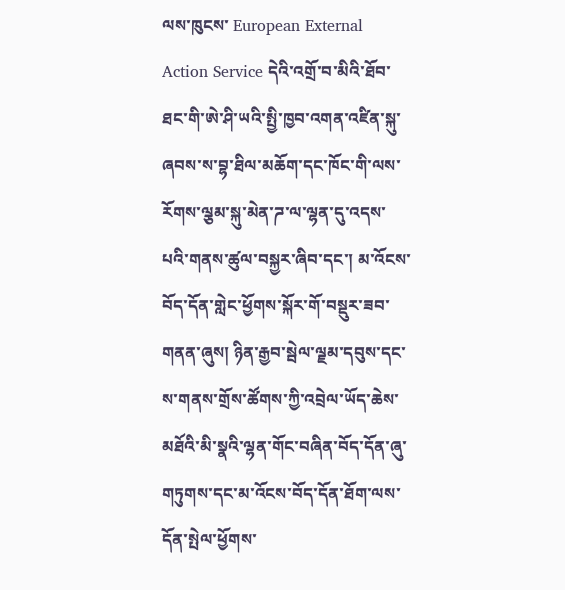ལས་ཁུངས་ European External Action Service དེའི་འགྲོ་བ་མིའི་ཐོབ་ཐང་གི་ཨེ་ཤི་ཡའི་སྤྱི་ཁྱབ་འགན་འཛིན་སྐུ་ཞབས་ས་བྷ་ཐིལ་མཆོག་དང་ཁོང་གི་ལས་རོགས་ལྕམ་སྐུ་མེན་ཌ་ལ་ལྷན་དུ་འདས་པའི་གནས་ཚུལ་བསྐྱར་ཞིབ་དང་། མ་འོངས་བོད་དོན་གླེང་ཕྱོགས་སྐོར་གོ་བསྡུར་ཟབ་གནན་ཞུས། ཉིན་རྒྱབ་སྦེལ་ལྗམ་དབུས་དང་ས་གནས་གྲོས་ཚོགས་ཀྱི་འབྲེལ་ཡོད་ཆེས་མཐོའི་མི་སྣའི་ལྷན་གོང་བཞིན་བོད་དོན་ཞུ་གཏུགས་དང་མ་འོངས་བོད་དོན་ཐོག་ལས་དོན་སྤེལ་ཕྱོགས་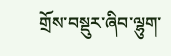གྲོས་བསྡུར་ཞིབ་ལྷུག་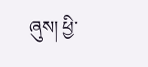ཞུས། ཕྱི་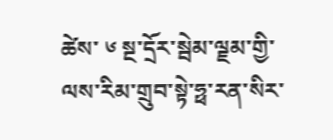ཚེས་ ༦ སྔ་དྲོར་སྦེམ་ལྗམ་གྱི་ལས་རིམ་གྲུབ་སྟེ་ཧྥ་རན་སིར་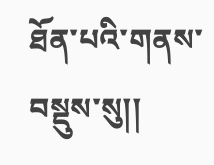ཐོན་པའི་གནས་བསྡུས་སུ།།